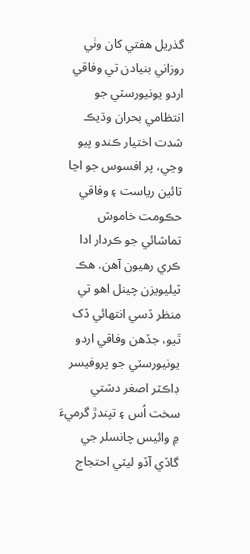گذريل هفتي کان وٺي روزاني بنيادن تي وفاقي اردو يونيورسٽي جو انتظامي بحران وڌيڪ شدت اختيار ڪندو پيو وڃي، پر افسوس جو اڃا تائين رياست ۽ وفاقي حڪومت خاموش تماشائي جو ڪردار ادا ڪري رهيون آهن. هڪ ٽيليويزن چينل اهو تي منظر ڏسي انتهائي ڏک ٿيو، جڏهن وفاقي اردو يونيورسٽي جو پروفيسر ڊاڪٽر اصغر دشتي سخت اُس ۽ تپندڙ گرميءَ ۾ وائيس چانسلر جي گاڏي آڏو ليٽي احتجاج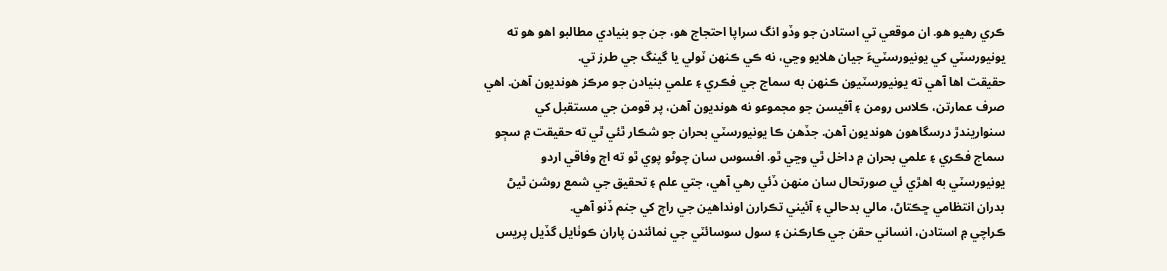ڪري رهيو هو. ان موقعي تي استادن جو وڏو انگ سراپا احتجاج هو، جن جو بنيادي مطالبو اهو هو ته يونيورسٽي کي يونيورسٽيءَ جيان هلايو وڃي، نه ڪي ڪنهن ٽولي يا گينگ جي طرز تي.
حقيقت اها آهي ته يونيورسٽيون ڪنهن به سماج جي فڪري ۽ علمي بنيادن جو مرڪز هونديون آهن. اهي صرف عمارتن، ڪلاس رومن ۽ آفيسن جو مجموعو نه هونديون آهن، پر قومن جي مستقبل کي سنواريندڙ درسگاهون هونديون آهن. جڏهن ڪا يونيورسٽي بحران جو شڪار ٿئي ٿي ته حقيقت ۾ سڄو سماج فڪري ۽ علمي بحران ۾ داخل ٿي وڃي ٿو. افسوس سان چوڻو پوي ٿو ته اڄ وفاقي اردو يونيورسٽي به اهڙي ئي صورتحال سان منهن ڏئي رهي آهي، جتي علم ۽ تحقيق جي شمع روشن ٿيڻ بدران انتظامي ڇڪتاڻ، مالي بدحالي ۽ آئيني تڪرارن اونداهين جي راڄ کي جنم ڏنو آهي.
ڪراچي ۾ استادن، انساني حقن جي ڪارڪنن ۽ سول سوسائٽي جي نمائندن پاران ڪوٺايل گڏيل پريس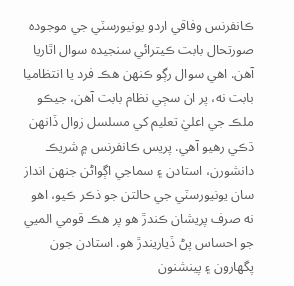ڪانفرنس وفاقي اردو يونيورسٽي جي موجوده صورتحال بابت ڪيترائي سنجيده سوال اٿاريا آهن. اهي سوال رڳو ڪنهن هڪ فرد يا انتظاميا بابت نه، پر ان سڄي نظام بابت آهن، جيڪو ملڪ جي اعليٰ تعليم کي مسلسل زوال ڏانهن ڌڪي رهيو آهي. پريس ڪانفرنس ۾ شريڪ دانشورن، استادن ۽ سماجي اڳواڻن جنهن انداز سان يونيورسٽي جي حالتن جو ذڪر ڪيو، اهو نه صرف پريشان ڪندڙ هو پر هڪ قومي الميي جو احساس پڻ ڏياريندڙ هو. استادن جون پگهارون ۽ پينشنون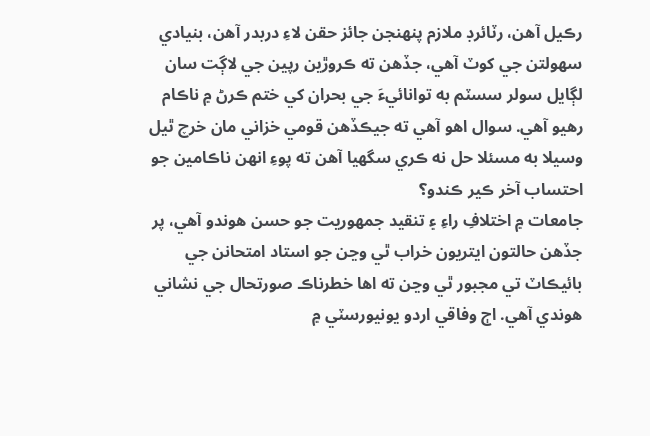رڪيل آهن، رٽائرڊ ملازم پنهنجن جائز حقن لاءِ دربدر آهن، بنيادي سهولتن جي کوٽ آهي، جڏهن ته ڪروڙين رپين جي لاڳت سان لڳايل سولر سسٽم به توانائيءَ جي بحران کي ختم ڪرڻ ۾ ناڪام رهيو آهي. سوال اهو آهي ته جيڪڏهن قومي خزاني مان خرچ ٿيل وسيلا به مسئلا حل نه ڪري سگهيا آهن ته پوءِ انهن ناڪامين جو احتساب آخر ڪير ڪندو؟
جامعات ۾ اختلافِ راءِ ۽ تنقيد جمهوريت جو حسن هوندو آهي، پر جڏهن حالتون ايتريون خراب ٿي وڃن جو استاد امتحانن جي بائيڪاٽ تي مجبور ٿي وڃن ته اها خطرناڪ صورتحال جي نشاني هوندي آهي. اڄ وفاقي اردو يونيورسٽي ۾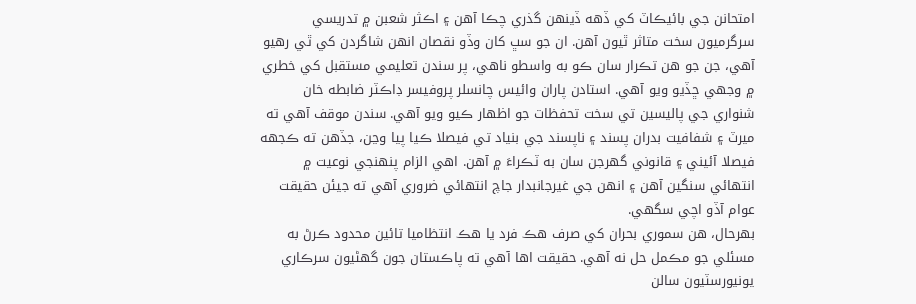امتحانن جي بائيڪاٽ کي ڏهه ڏينهن گذري چڪا آهن ۽ اڪثر شعبن ۾ تدريسي سرگرميون سخت متاثر ٿيون آهن. ان جو سڀ کان وڏو نقصان انهن شاگردن کي ٿي رهيو آهي، جن جو هن تڪرار سان ڪو به واسطو ناهي، پر سندن تعليمي مستقبل کي خطري ۾ وجهي ڇڏيو ويو آهي. استادن پاران وائيس چانسلر پروفيسر ڊاڪٽر ضابطه خان شنواري جي پاليسين تي سخت تحفظات جو اظهار ڪيو ويو آهي. سندن موقف آهي ته ميرٽ ۽ شفافيت بدران پسند ۽ ناپسند جي بنياد تي فيصلا ڪيا پيا وڃن، جڏهن ته ڪجهه فيصلا آئيني ۽ قانوني گهرجن سان به ٽڪراءَ ۾ آهن. اهي الزام پنهنجي نوعيت ۾ انتهائي سنگين آهن ۽ انهن جي غيرجانبدار جاچ انتهائي ضروري آهي ته جيئن حقيقت عوام آڏو اچي سگهي.
بهرحال، هن سموري بحران کي صرف هڪ فرد يا هڪ انتظاميا تائين محدود ڪرڻ به مسئلي جو مڪمل حل نه آهي. حقيقت اها آهي ته پاڪستان جون گهڻيون سرڪاري يونيورسٽيون سالن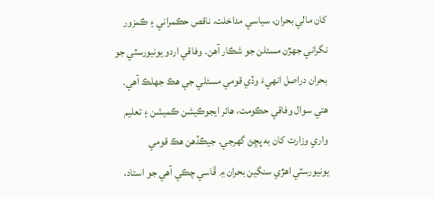کان مالي بحران، سياسي مداخلت، ناقص حڪمراني ۽ ڪمزور نگراني جهڙن مسئلن جو شڪار آهن. وفاقي اردو يونيورسٽي جو بحران دراصل انهيءَ وڏي قومي مسئلي جي هڪ جهلڪ آهي. هتي سوال وفاقي حڪومت، هائر ايجوڪيشن ڪميشن ۽ تعليم واري وزارت کان به پڇڻ گهرجي. جيڪڏهن هڪ قومي يونيورسٽي اهڙي سنگين بحران ۾ ڦاسي چڪي آهي جو استاد،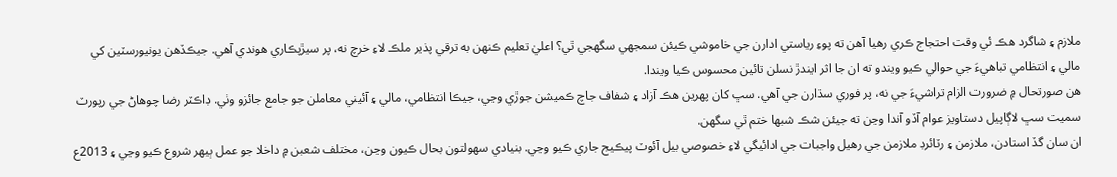ملازم ۽ شاگرد هڪ ئي وقت احتجاج ڪري رهيا آهن ته پوءِ رياستي ادارن جي خاموشي ڪيئن سمجهي سگهجي ٿي؟ اعليٰ تعليم ڪنهن به ترقي پذير ملڪ لاءِ خرچ نه، پر سيڙپڪاري هوندي آهي. جيڪڏهن يونيورسٽين کي مالي ۽ انتظامي تباهيءَ جي حوالي ڪيو ويندو ته ان جا اثر ايندڙ نسلن تائين محسوس ڪيا ويندا.
هن صورتحال ۾ ضرورت الزام تراشيءَ جي نه، پر فوري سڌارن جي آهي. سڀ کان پهرين هڪ آزاد ۽ شفاف جاچ ڪميشن جوڙي وڃي، جيڪا انتظامي، مالي ۽ آئيني معاملن جو جامع جائزو وٺي. ڊاڪٽر رضا چوهاڻ جي رپورٽ سميت سڀ لاڳاپيل دستاويز عوام آڏو آندا وڃن ته جيئن شڪ شبها ختم ٿي سگهن.
ان سان گڏ استادن، ملازمن ۽ رٽائرڊ ملازمن جي رهيل واجبات جي ادائيگي لاءِ خصوصي بيل آئوٽ پيڪيج جاري ڪيو وڃي. بنيادي سهولتون بحال ڪيون وڃن، مختلف شعبن ۾ داخلا جو عمل ٻيهر شروع ڪيو وڃي ۽ 2013ع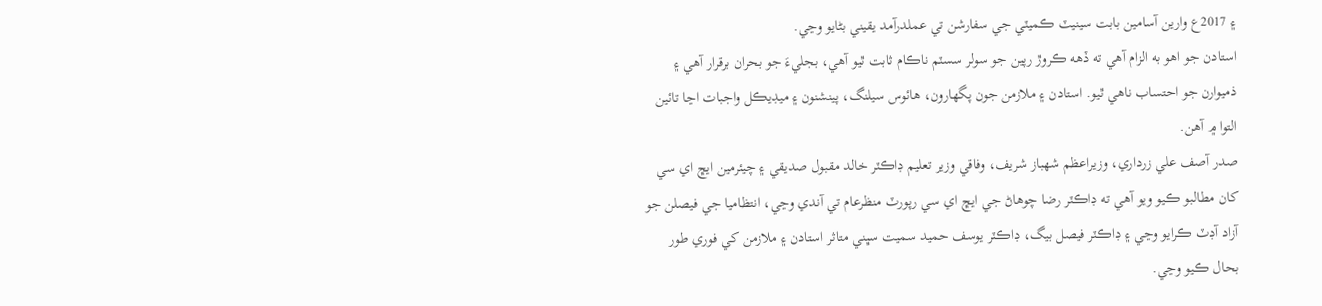۽ 2017ع وارين آسامين بابت سينيٽ ڪميٽي جي سفارشن تي عملدرآمد يقيني بڻايو وڃي.
استادن جو اهو به الزام آهي ته ڏهه ڪروڙ رپين جو سولر سسٽم ناڪام ثابت ٿيو آهي، بجليءَ جو بحران برقرار آهي ۽ ذميوارن جو احتساب ناهي ٿيو. استادن ۽ ملازمن جون پگهارون، هائوس سيلنگ، پينشنون ۽ ميڊيڪل واجبات اڃا تائين التوا ۾ آهن.
صدر آصف علي زرداري، وزيراعظم شهباز شريف، وفاقي وزير تعليم ڊاڪٽر خالد مقبول صديقي ۽ چيئرمين ايڇ اي سي کان مطالبو ڪيو ويو آهي ته ڊاڪٽر رضا چوهاڻ جي ايڇ اي سي رپورٽ منظرعام تي آندي وڃي، انتظاميا جي فيصلن جو آزاد آڊٽ ڪرايو وڃي ۽ ڊاڪٽر فيصل بيگ، ڊاڪٽر يوسف حميد سميت سڀني متاثر استادن ۽ ملازمن کي فوري طور بحال ڪيو وڃي.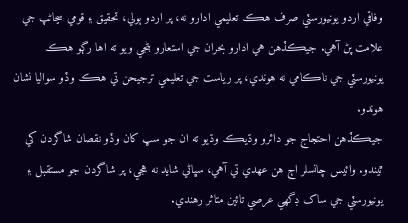وفاقي اردو يونيورسٽي صرف هڪ تعليمي ادارو نه، پر اردو ٻولي، تحقيق ۽ قومي سڃاڻپ جي علامت پڻ آهي. جيڪڏهن هي ادارو بحران جي استعارو بڻجي ويو ته اها رڳو هڪ يونيورسٽي جي ناڪامي نه هوندي، پر رياست جي تعليمي ترجيحن تي هڪ وڏو سواليا نشان هوندو.
جيڪڏهن احتجاج جو دائرو وڌيڪ وڌيو ته ان جو سڀ کان وڏو نقصان شاگردن کي ٿيندو. وائيس چانسلر اڄ هن عهدي تي آهي، سڀاڻي شايد نه هجي، پر شاگردن جو مستقبل ۽ يونيورسٽي جي ساک ڊگهي عرصي تائين متاثر رهندي.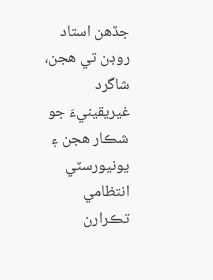جڏهن استاد روڊن تي هجن، شاگرد غيريقينيءَ جو شڪار هجن ۽ يونيورسٽي انتظامي تڪرارن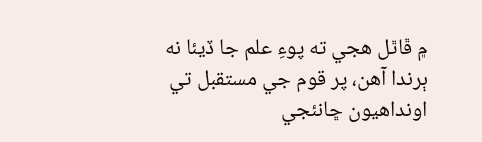۾ ڦاٿل هجي ته پوءِ علم جا ڏيئا نه ٻرندا آهن، پر قوم جي مستقبل تي اونداهيون ڇانئجي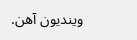وينديون آهن.